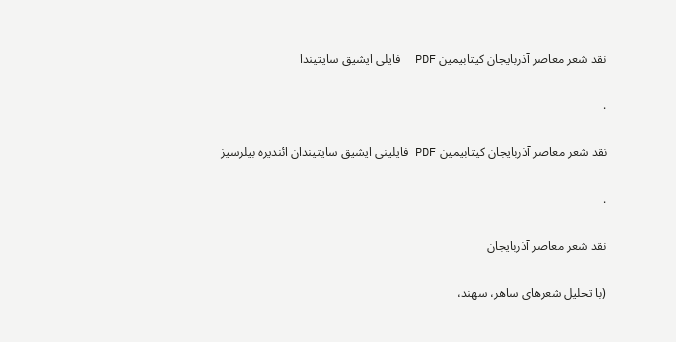نقد شعر معاصر آذربایجان کیتابیمین PDF  فایلی ایشیق سایتیندا

.

نقد شعر معاصر آذربایجان کیتابیمین PDF فایلینی ایشیق سایتیندان ائندیره بیلرسیز

.

نقد شعر معاصر آذربایجان

(با تحلیل شعرهای ساهر، سهند،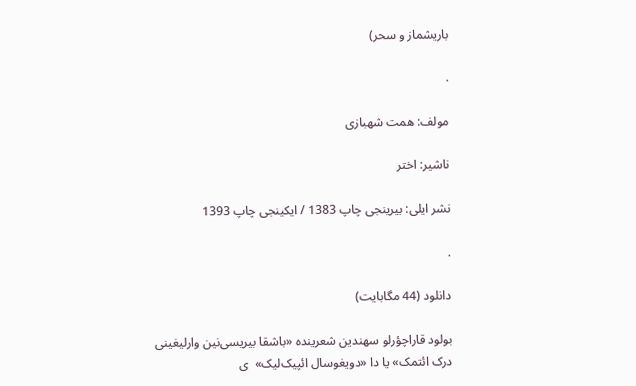باریشماز و سحر)

.

مولف: همت شهبازی

ناشیر: اختر

نشر ایلی: بیرینجی چاپ 1383 / ایکینجی چاپ 1393

.

دانلود (44 مگابایت)

بولود قاراچؤرلو سهندین شعرینده «باشقا بیریسی‌نین وارلیغینی درک ائتمک» یا دا «دویغوسال ائپیک‌‌لیک»  ی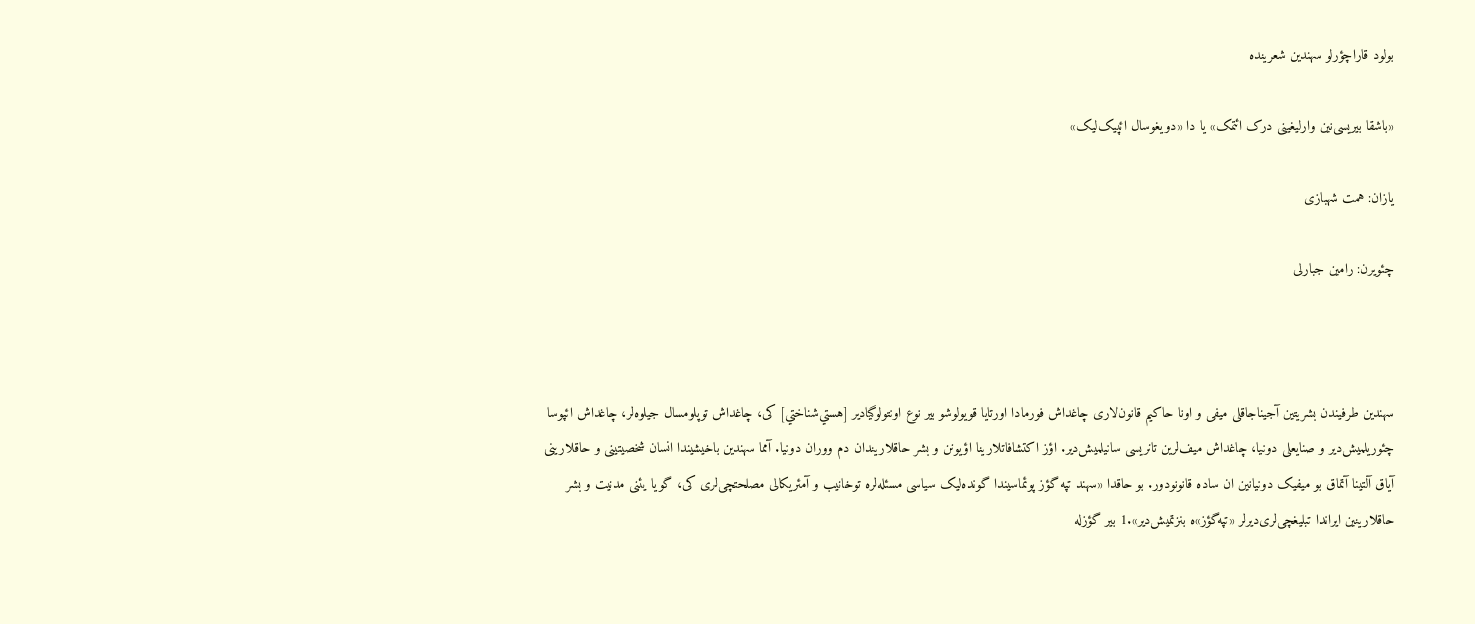بولود قاراچؤرلو سهندین شعرینده

«باشقا بیریسی‌نین وارلیغینی درک ائتمک» یا دا «دویغوسال ائپیک‌‌لیک»

یازان: همت شهبازی

چئویرن: رامین جبارلی



سهندین طرفيندن بشریتین آجینا‌جاقلی میفی و اونا حاکيم قانون‌لاری چاغداش فورمادا اورتایا قویولوشو بیر نوع اونتولوگیا‌دیر [هستي‌شناختي] کی، چاغداش توپلومسال جیلوه‌لر، چاغداش ائپوسا چئوریلمیش‌دیر و صنايعلی دونیا، چاغداش میف‌لرین تانریسی سانیلمیش‌دیر. اؤز اکتشافاتلارینا اؤیونن و بشر حاقلاریندان دم ووران دونیا. آمما سهندین باخیشیندا انسان شخصیتینی و حاقلارینی آیاق آلتینا آتماق بو میفیک دونیانین ان ساده قانونودور. بو حاقدا «سهند تپه گؤز پوئماسیندا گونده‌لیک سیاسی مسئله‌لره توخانیب و آمئریکا‌لی مصلحتچی‌لری کی، گویا یئنی مدنیت و بشر حاقلارینین ایراندا تبلیغچی‌لری‌دیرلر «تپه‌گؤز»ه بنزتمیش‌دیر».1 بیر گؤزله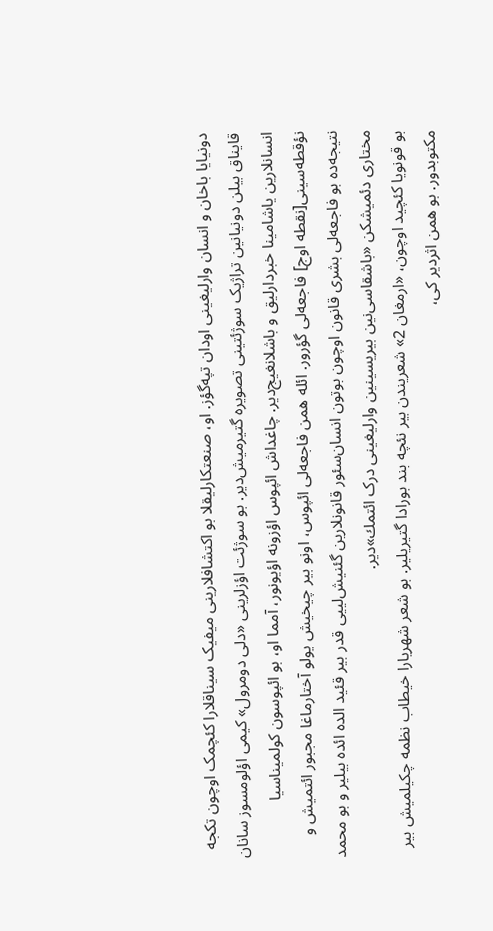دونیایا باخان و انسان وارلیغینی اودان تپه‌گؤز. او، صنعتکارلیقلا بو اکتشافلارینی میفیک سیناقلارا کئچمک اوچون تکجه قایناق بیلن دونیانین تراژیک سوژئتینی تصویره گتیرمیش‌دیر. بو سوژئت اؤزلرینی «دلی دومرول» کیمی اؤلومسوز سانان انسانلارین ياشامینا خبردارلیق و باشلانغیج‌دیر. چاغداش ائپوس اؤزونه اؤیونور، آمما او، بو ائپوسون کولمیناسیا نؤقطه‌سینی[نقطه اوج] فاجعه‌لی گؤرور. ائله همن فاجعه‌لی ائپوس، اونو بیر چیخیش یولو آختارماغا مجبور ائتمیش و نتیجه‌ده بو فاجعه‌لی‌ بشری قانون اوچون بوتون انسان‌سئور قانونلارین گئنیش‌لیيی قدر بیر قئید الده ائده بیلیر و بو محمد مختاری دئمیشکن «باشقاسی‌‌نین بیریسینین وارلیغینی درک ائتمك»دیر.
بو قونویا کئچید اوچون، «ارمغان 2» شعریندن بیر نئچه بند بورادا گتیریلیر. بو شعر شهریارا خیطاب نظمه چکیلمیش بیر مکتوبدور. بو همن اثردیر کی،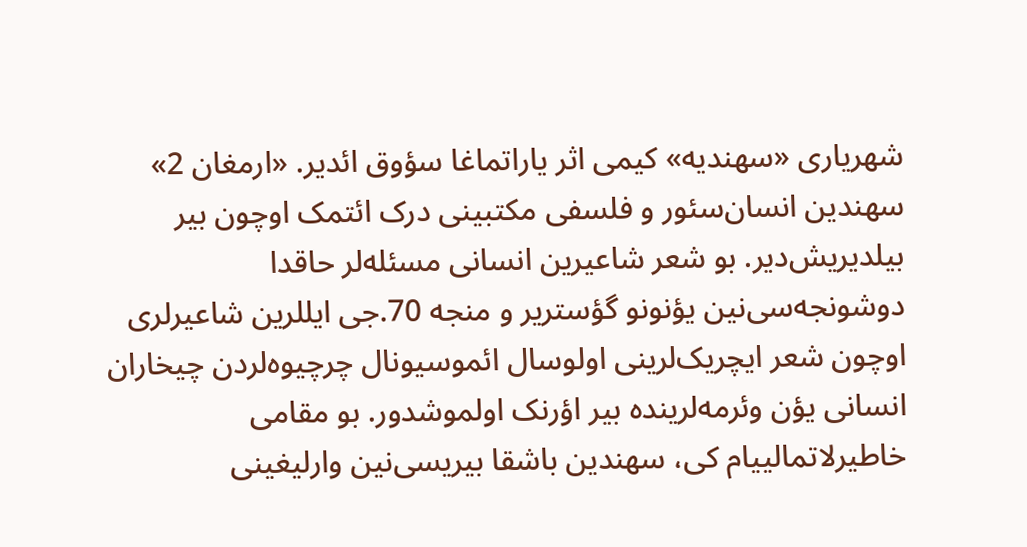شهریاری «سهندیه» کیمی اثر یاراتماغا سؤوق ائدیر. «ارمغان 2» سهندین انسان‌سئور و فلسفی مکتبینی درک ائتمک اوچون بیر بیلدیریش‌دیر. بو شعر شاعيرین انسانی مسئله‌لر حاقدا دوشونجه‌سی‌نین یؤنونو گؤستریر و منجه 70.جی ایللرین شاعيرلری اوچون شعر ایچریک‌لرینی اولوسال ائموسیونال چرچیوه‌لردن چیخاران انسانی یؤن وئرمه‌لرینده بیر اؤرنک اولموشدور. بو مقامی خاطیرلاتما‌لییام کی، سهندین باشقا بیریسی‌نین وارلیغینی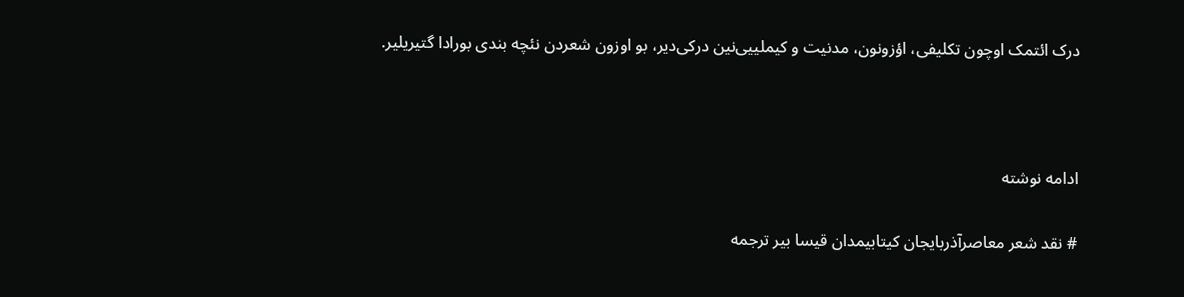درک ائتمک اوچون تکلیفی، اؤزونون، مدنیت و کیملیيی‌نین درکی‌دیر، بو اوزون شعردن نئچه بندی بورادا گتیریلیر.



ادامه نوشته

# نقد شعر معاصرآذربایجان کیتابیمدان قیسا بیر ترجمه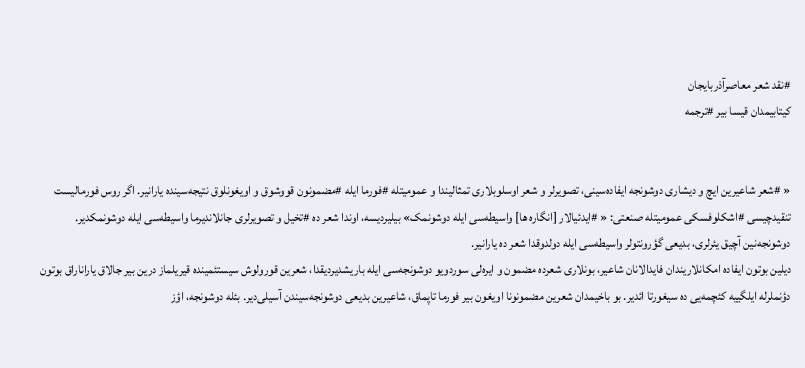#نقد شعر معاصرآذربایجان
کیتابیمدان قیسا بیر #ترجمه


« #شعر شاعیرین ایچ و دیشاری دوشونجه ایفاده‌سینی، تصویرلر و شعر اوسلوبلاری تمثالیندا و عمومیتله #فورما ایله #مضمونون قووشوق و اویغونلوق نتیجه‌سینده یارانیر. اگر روس فورمالیست تنقیدچیسی #اشکلوفسکی عمومیتله صنعتی: « #ایدئیالار [انگاره ها] واسیطه‌سی ایله دوشونمک» بیلیردیسه، اوندا شعر ده #تخیل و تصویرلری جانلاندیرما واسیطه‌سی ایله دوشونمکدیر. دوشونجه‌نین آچیق یئرلری، بدیعی گؤرونتولر واسیطه‌سی ایله دولدوقدا شعر ده یارانیر.
دیلین بوتون ایفاده امکانلاریندان فایدالانان شاعیر، بونلاری شعرده مضمون و ایره‌لی سوردویو دوشونجه‌سی ایله باریشدیردیقدا، شعرین قورولوش سیستئمینده قیریلماز درین بیر جالاق یاراناراق بوتون دؤنملرله ایلگییه کئچمه‌یی ده سیغورتا ائدیر. بو باخیمدان شعرین مضمونونا اویغون بیر فورما تاپماق، شاعیرین بدیعی دوشونجه‌سیندن آسیلی‌دیر. بئله دوشونجه، اؤز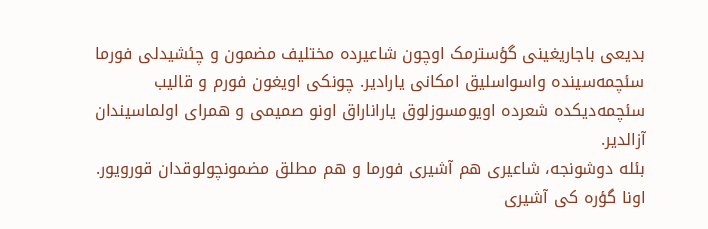بدیعی باجاریغینی گؤسترمک اوچون شاعیرده مختلیف مضمون و چئشیدلی فورما سئچمه‌سینده واسواسلیق امکانی یارادیر. چونکی اویغون فورم و قالیب سئچمه‌دیکده شعرده اویومسوزلوق یاراناراق اونو صمیمی و همرای اولماسیندان آزالدیر.
بئله دوشونجه، شاعیری هم آشیری فورما و هم مطلق مضمونچولوقدان قورویور. اونا گؤره کی آشیری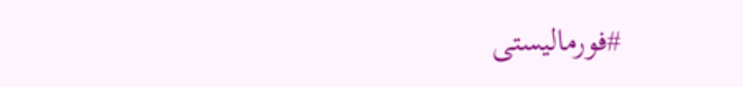#فورمالیستی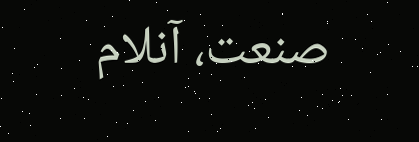صنعت، آنلام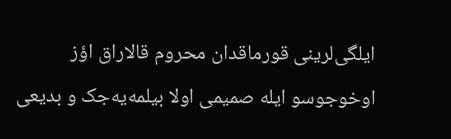ایلگی‌لرینی قورماقدان محروم قالاراق اؤز اوخوجوسو ایله صمیمی اولا بیلمه‌یه‌جک و بدیعی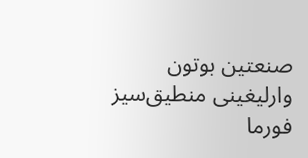صنعتین بوتون وارلیغینی منطیق‌سیز فورما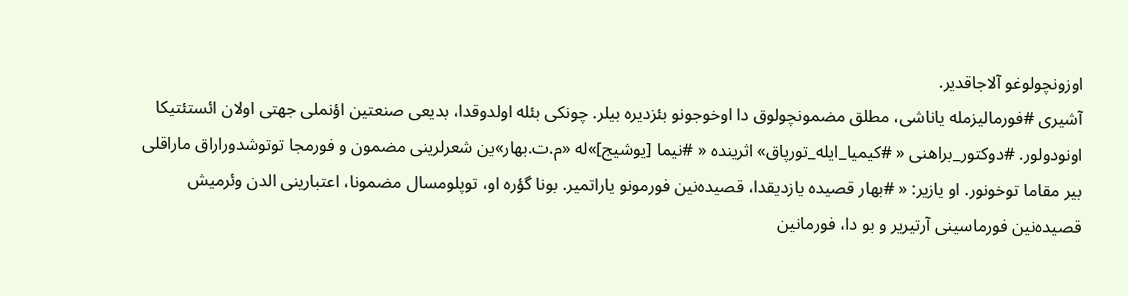اوزونچولوغو آلاجاقدیر.
آشیری #فورمالیزمله یاناشی، مطلق مضمونچولوق دا اوخوجونو بئزدیره بیلر. چونکی بئله اولدوقدا، بدیعی صنعتین اؤنملی جهتی اولان ائستئتیکا اونودولور. #دوکتور_براهنی « #کیمیا_ایله_تورپاق» اثرینده « #نیما [یوشیج]»له «م.ت.بهار»ین شعرلرینی مضمون و فورمجا توتوشدوراراق ماراقلی بیر مقاما توخونور. او یازیر: « #بهار قصیده یازدیقدا، قصیده‌نین فورمونو یاراتمیر. بونا گؤره او، توپلومسال مضمونا، اعتبارینی الدن وئرمیش قصیده‌نین فورماسینی آرتیریر و بو دا، فورمانین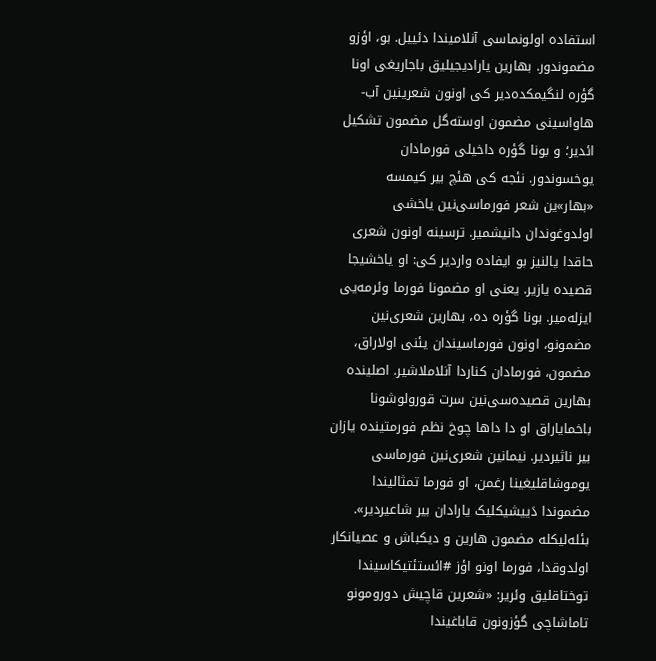استفاده اولونماسی آنلامیندا دئییل. بو، اؤزو مضموندور. بهارین یارادیجیلیق باجاریغی اونا گؤره لنگیمکده‌دیر کی اونون شعرینین آب-هاواسینی مضمون اوسته‌گل مضمون تشکیل ائدیر؛ و بونا گؤره داخیلی فورمادان یوخسوندور. نئجه کی هئچ بیر کیمسه «بهار»ین شعر فورماسی‌نین یاخشی اولدوغوندان دانیشمیر. ترسینه اونون شعری حاقدا یالنیز بو ایفاده واردیر کی: او یاخشیجا قصیده یازیر. یعنی او مضمونا فورما وئرمه‌یی ایزله‌میر. بونا گؤره ده، بهارین شعری‌نین مضمونو، اونون فورماسیندان یئنی اولاراق، مضمون، فورمادان کناردا آنلاملاشیر. اصلینده بهارین قصیده‌سی‌نین سرت قورولوشونا باخمایاراق او دا داها چوخ نظم فورمتینده یازان بیر ناثیردیر. نیمانین شعری‌نین فورماسی یوموشاقلیغینا رغمن، او فورما تمثالیندا مضموندا دَییشیکلیک یارادان بیر شاعیردیر».
بئله‌لیکله مضمون هارین و دیکباش و عصیانکار اولدوقدا، فورما اونو اؤز #ائستئتیکاسیندا توختاقلیق وئریر: «شعرین قاچیش دورومونو تاماشاچی گؤزونون قاباغیندا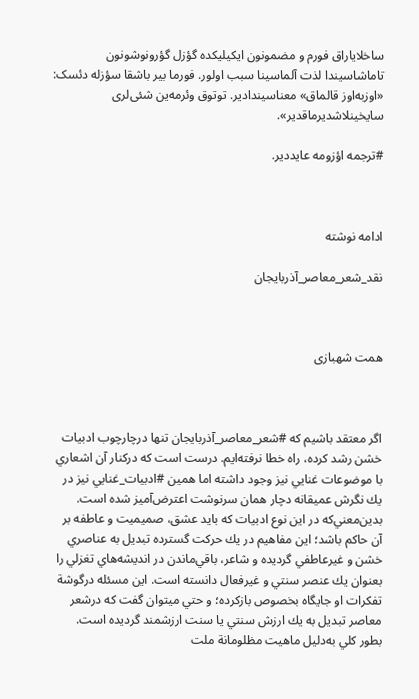ساخلایاراق فورم و مضمونون ایکیلیکده گؤزل گؤرونوشونون تاماشاسیندا لذت آلماسینا سبب اولور. فورما بیر باشقا سؤزله دئسک: «اوز‌به‌اوز قالماق» معناسیندادیر. توتوق وئرمه‌ین شئی‌لری سایخینلاشدیرماقدیر».

#ترجمه اؤزومه عایددیر.



ادامه نوشته

نقد_شعر_معاصر_آذربایجان



همت شهبازی



اگر معتقد باشيم كه #شعر_معاصر_آذربايجان تنها درچارچوب ادبيات خشن رشد كرده، راه خطا نرفته‌ايم. درست است كه دركنار آن اشعاري با موضوعات غنايي نيز وجود داشته اما همين #ادبيات_غنايي نيز در يك نگرش عميقانه دچار همان سرنوشت اعترض‌آميز شده است. بدين‌معني‌كه در اين نوع ادبيات كه بايد عشق، صميميت و عاطفه بر آن حاكم باشد؛ اين مفاهيم در يك حركت گسترده تبديل به عناصري خشن و غيرعاطفي گرديده و شاعر، باقي‌ماندن در انديشه‌هاي تغزلي را بعنوان يك عنصر سنتي و غيرفعال دانسته است. اين مسئله درگوشة تفكرات او جايگاه بخصوص بازكرده؛ و حتي ميتوان گفت كه درشعر معاصر تبديل به يك ارزش سنتي يا سنت ارزشمند گرديده است.
بطور كلي به‌دليل ماهيت مظلومانة ملت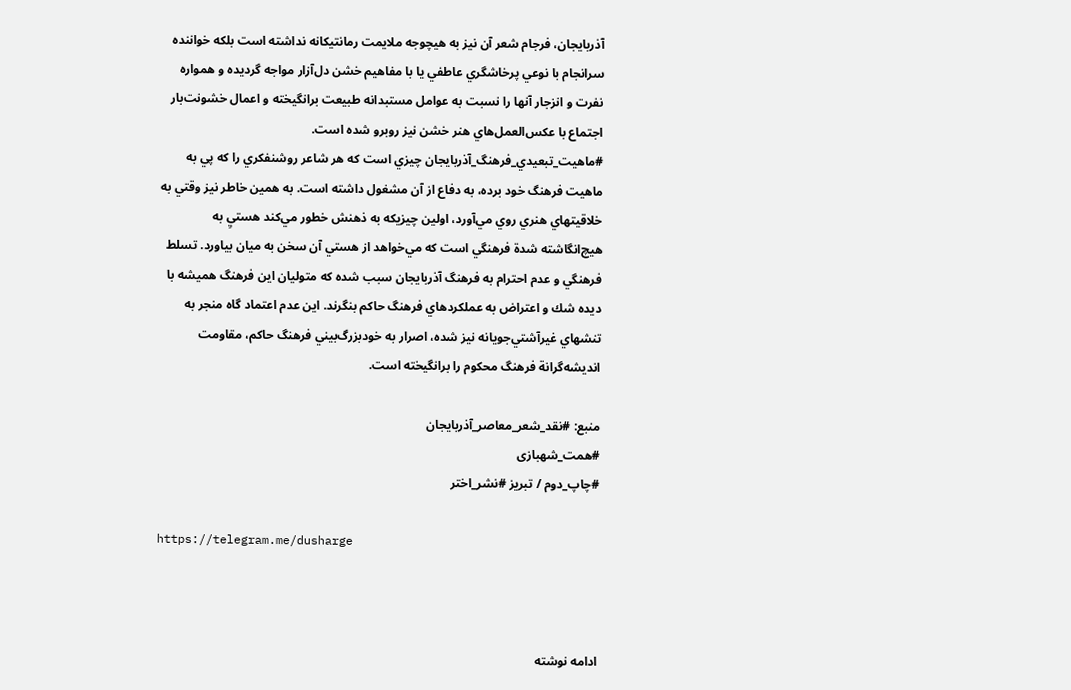آذربايجان، فرجام شعر آن نيز به هيچوجه ملايمت رمانتيكانه نداشته است بلكه خواننده سرانجام با نوعي پرخاشگري عاطفي يا با مفاهيم خشن دل‌آزار مواجه گرديده و همواره نفرت و انزجار آنها را نسبت به عوامل مستبدانه طبيعت برانگيخته و اعمال خشونت‌بار اجتماع با عكس‌العمل‌هاي هنر خشن نيز روبرو شده است.
#ماهيت_تبعيدي_فرهنگ_آذربايجان چيزي است كه هر شاعر روشنفكري را كه پي به ماهيت فرهنگ خود برده، به دفاع از آن مشغول داشته است. به همين خاطر نيز وقتي به خلاقيتهاي هنري روي مي‌آورد، اولين چيزيكه به ذهنش خطور مي‌كند هستيِ به هيچ‌انگاشته شدة فرهنگي است كه مي‌خواهد از هستي آن سخن به ميان بياورد. تسلط فرهنگي و عدم احترام به فرهنگ آذربايجان سبب شده كه متوليان اين فرهنگ هميشه با ديده شك و اعتراض به عملكردهاي فرهنگ حاكم بنگرند. اين عدم اعتماد گاه منجر به تنشهاي غيرآشتي‌جويانه نيز شده، اصرار به خود‌بزرگ‌بيني فرهنگ حاكم، مقاومت انديشه‌گرانة فرهنگ محكوم را برانگيخته است.

منبع: #نقد_شعر_معاصر_آذربایجان
#همت_شهبازی
#چاپ_دوم / تبریز #نشر_اختر

https://telegram.me/dusharge



ادامه نوشته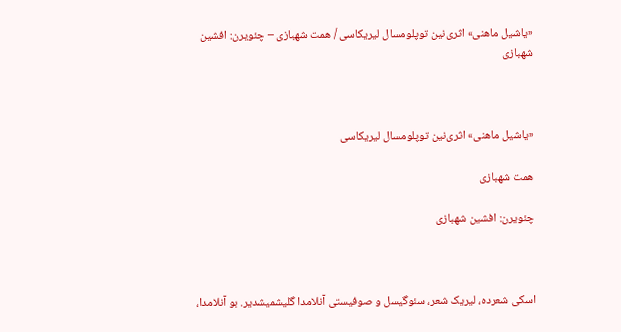«یاشیل ماهنی» اثری‌نین توپلومسال لیریکاسی / همت شهبازی – چئویرن: افشین شهبازی



«یاشیل ماهنی» اثری‌نین توپلومسال لیریکاسی

همت شهبازی

چئویرن: افشین شهبازی



اسکی شعرده، لیریک شعر، سئوگیسل و صوفیستی آنلامدا گلیشمیشدیر. بو آنلامدا،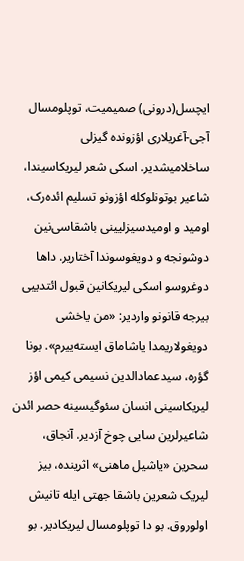ایچسل(درونی) صمیمیت، توپلومسال آجی-آغریلاری اؤزونده گیزلی ساخلامیشدیر. اسکی شعر لیریکاسیندا، شاعیر بوتونلوکله اؤزونو تسلیم ائده‌رک، اومید و اومیدسیزلیینی باشقاسی‌نین دوشونجه و دویغوسوندا آختاریر. داها دوغروسو اسکی لیریکانین قبول ائتدییی بیرجه قانونو واردیر: «من یاخشی دویغولاریمدا یاشاماق ایسته‌ییرم». بونا گؤره، سیدعمادالدین نسیمی کیمی اؤز لیریکاسینی انسان سئوگیسینه حصر ائدن شاعیرلرین سایی چوخ آزدیر. آنجاق، سحرین «یاشیل ماهنی» اثرینده، بیز لیریک شعرین باشقا جهتی ایله تانیش اولوروق. بو دا توپلومسال لیریکادیر. بو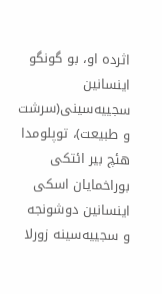اثرده او، بو گونگو اینسانین سجییه‌سینی(سرشت و طبیعت)، توپلومدا هئچ بیر ائتکی بوراخمایان اسکی اینسانین دوشونجه و سجییه‌سینه زورلا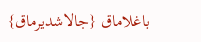باغلاماق {جالاشدیرماق}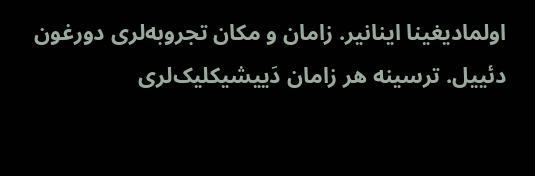اولمادیغینا اینانیر. زامان و مکان تجروبه‌لری دورغون دئییل. ترسینه هر زامان دَ‌ییشیکلیک‌لری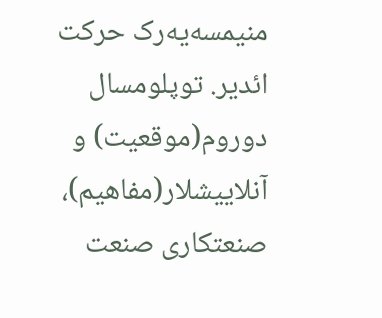منیمسه‌یه‌رک حرکت ائدیر. توپلومسال دوروم(موقعیت) و آنلاییشلار(مفاهیم)، صنعتکاری صنعت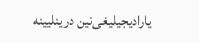یارادیجیلیغی‌نین درینلیینه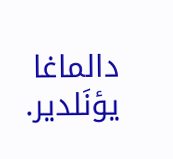دالماغا یؤنَلدیر.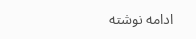ادامه نوشته